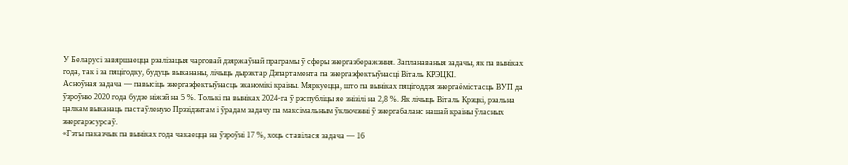У Беларусі завяршаецца рэалізацыя чарговай дзяржаўнай праграмы ў сферы энергазберажэння. Запланаваныя задачы, як па выніках года, так і за пяцігодку, будуць выкананы, лічыць дырэктар Дэпартамента па энергаэфектыўнасці Віталь КРЭЦКІ.
Асноўная задача — павысіць энергаэфектыўнасць эканомікі краіны. Мяркуецца, што па выніках пяцігоддзя энергаёмістасць ВУП да ўзроўню 2020 года будзе ніжэй на 5 %. Толькі па выніках 2024-га ў рэспубліцы яе знізілі на 2,8 %. Як лічыць Віталь Крэцкі, рэальна цалкам выканаць пастаўленую Прэзідэнтам і ўрадам задачу па максімальным ўключэнні ў энергабаланс нашай краіны ўласных энергарэсурсаў.
«Гэты паказчык па выніках года чакаецца на ўзроўні 17 %, хоць ставілася задача — 16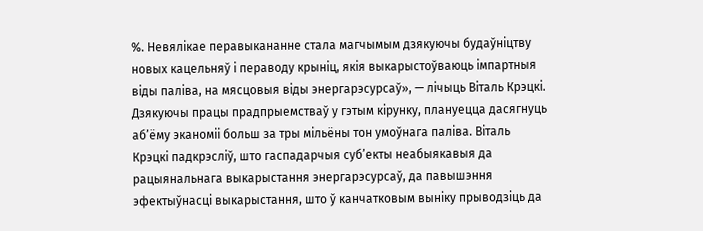%. Невялікае перавыкананне стала магчымым дзякуючы будаўніцтву новых кацельняў і пераводу крыніц, якія выкарыстоўваюць імпартныя віды паліва, на мясцовыя віды энергарэсурсаў», — лічыць Віталь Крэцкі.
Дзякуючы працы прадпрыемстваў у гэтым кірунку, плануецца дасягнуць аб’ёму эканоміі больш за тры мільёны тон умоўнага паліва. Віталь Крэцкі падкрэсліў, што гаспадарчыя суб’екты неабыякавыя да рацыянальнага выкарыстання энергарэсурсаў, да павышэння эфектыўнасці выкарыстання, што ў канчатковым выніку прыводзіць да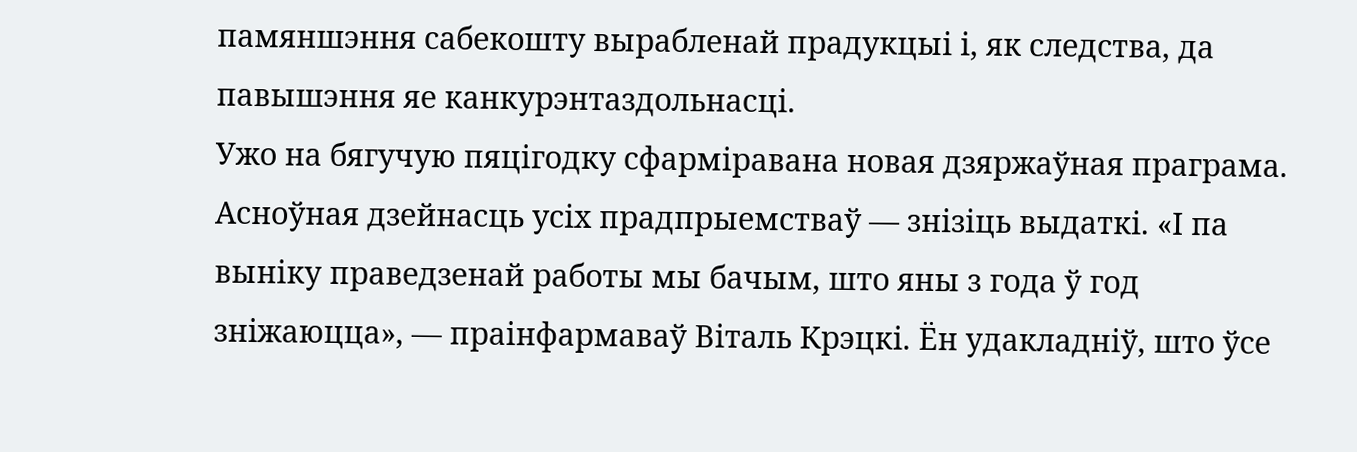памяншэння сабекошту вырабленай прадукцыі і, як следства, да павышэння яе канкурэнтаздольнасці.
Ужо на бягучую пяцігодку сфарміравана новая дзяржаўная праграма. Асноўная дзейнасць усіх прадпрыемстваў — знізіць выдаткі. «І па выніку праведзенай работы мы бачым, што яны з года ў год зніжаюцца», — праінфармаваў Віталь Крэцкі. Ён удакладніў, што ўсе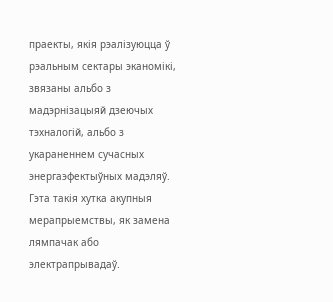праекты, якія рэалізуюцца ў рэальным сектары эканомікі, звязаны альбо з мадэрнізацыяй дзеючых тэхналогій, альбо з укараненнем сучасных энергаэфектыўных мадэляў. Гэта такія хутка акупныя мерапрыемствы, як замена лямпачак або электрапрывадаў.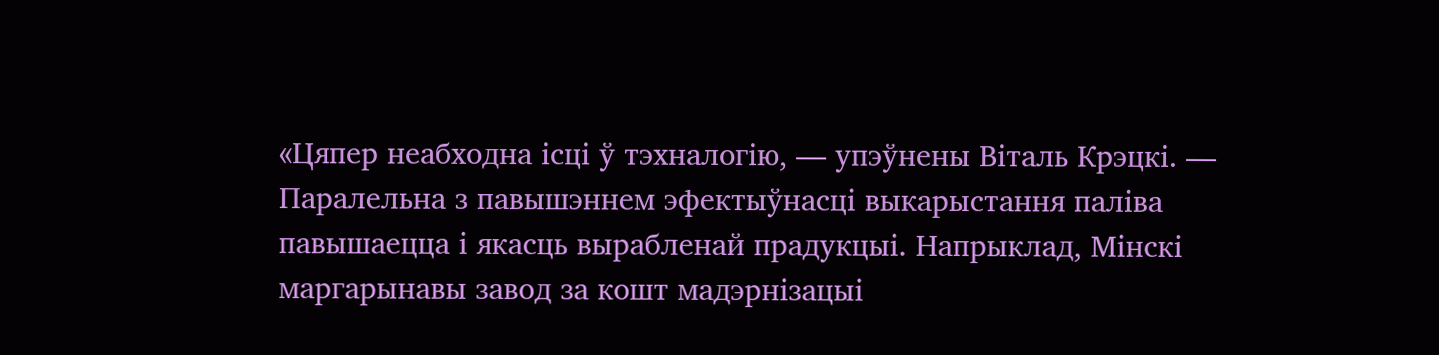«Цяпер неабходна ісці ў тэхналогію, — упэўнены Віталь Крэцкі. — Паралельна з павышэннем эфектыўнасці выкарыстання паліва павышаецца і якасць вырабленай прадукцыі. Напрыклад, Мінскі маргарынавы завод за кошт мадэрнізацыі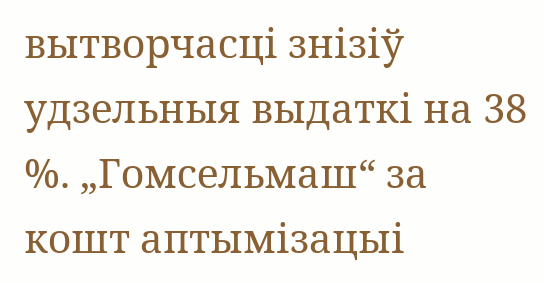вытворчасці знізіў удзельныя выдаткі на 38 %. „Гомсельмаш“ за кошт аптымізацыі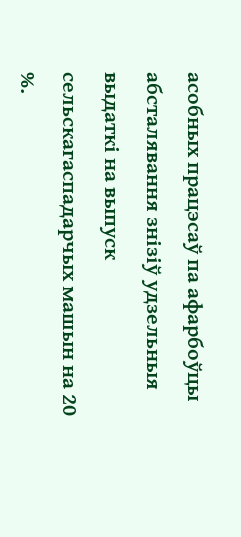асобных працэсаў па афарбоўцы абсталявання знізіў удзельныя выдаткі на выпуск сельскагаспадарчых машын на 20 %.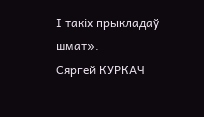І такіх прыкладаў шмат».
Сяргей КУРКАЧ